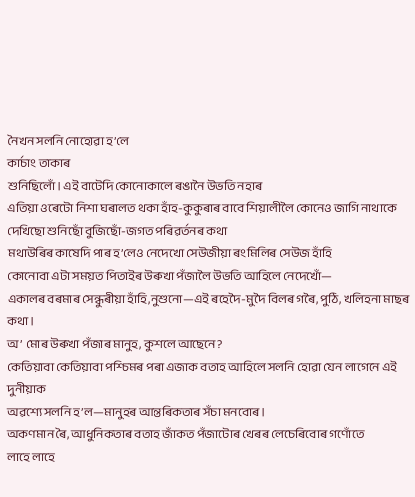নৈখন সলনি নোহোৱা হ’লে
কাৰ্চাং তাকাৰ
শুনিছিলোঁ। এই বাটেদি কোনোকালে ৰঙানৈ উভতি নহাৰ
এতিয়া ওৰেটো নিশা ঘৰালত থকা হাঁহ-কুকুৰাৰ বাবে শিয়ালীলৈ কোনেও জাগি নাথাকে
দেখিছো শুনিছোঁ বুজিছোঁ-জগত পৰিৱৰ্তনৰ কথা
মথাউৰিৰ কাষেদি পাৰ হ’লেও নেদেখো সেউজীয়া ৰংমিলিৰ সেউজ হাঁহি
কোনোবা এটা সময়ত পিতাইৰ উৰুখা পঁজালৈ উভতি আহিলে নেদেখোঁ—
একালৰ বৰমাৰ সেন্ধুৰীয়া হাঁহি,নুশুনো—এই ৰহেদৈ-মুদৈ বিলৰ গৰৈ, পুঠি, খলিহনা মাছৰ কথা ।
অ’ মোৰ উৰুখা পঁজাৰ মানুহ, কুশলে আছেনে?
কেতিয়াবা কেতিয়াবা পশ্চিমৰ পৰা এজাক বতাহ আহিলে সলনি হোৱা যেন লাগেনে এই দুনীয়াক
অৱশ্যে সলনি হ’ল—মানুহৰ আন্তৰিকতাৰ সঁচা মনবোৰ।
অকণমান ৰৈ, আধুনিকতাৰ বতাহ জাঁকত পঁজাটোৰ খেৰৰ লেচেৰিবোৰ গণোঁতে
লাহে লাহে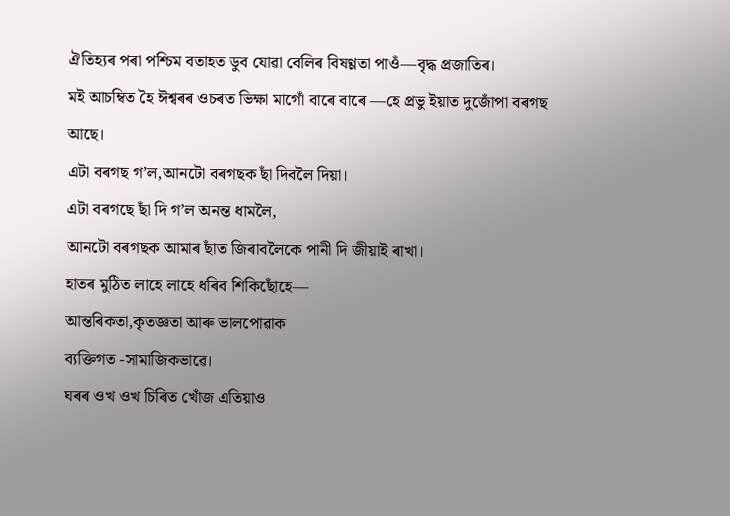ঐতিহ্যৰ পৰা পশ্চিম বতাহত ডুব যোৱা বেলিৰ বিষণ্ণতা পাওঁ—বৃদ্ধ প্ৰজাতিৰ।
মই আচম্বিত হৈ ঈশ্বৰৰ ওচৰত ভিক্ষা মাগোঁ বাৰে বাৰে —হে প্ৰভু ইয়াত দুজোঁপা বৰগছ আছে।
এটা বৰগছ গ’ল,আনটো বৰগছক ছাঁ দিবলৈ দিয়া।
এটা বৰগছে ছাঁ দি গ’ল অনন্ত ধামলৈ,
আনটো বৰগছক আমাৰ ছাঁত জিৰাবলৈকে পানী দি জীয়াই ৰাখা।
হাতৰ মুঠিত লাহে লাহে ধৰিব শিকিছোঁহে—
আন্তৰিকতা,কৃতজ্ঞতা আৰু ভালপোৱাক
ব্যক্তিগত -সামাজিকভাৱে।
ঘৰৰ ওখ ওখ চিৰিত খোঁজ এতিয়াও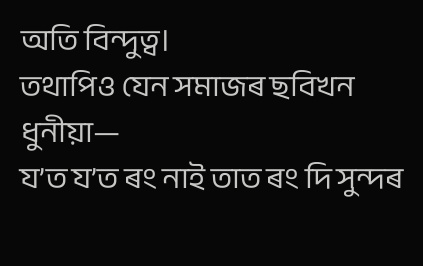অতি বিন্দুত্ব।
তথাপিও যেন সমাজৰ ছবিখন ধুনীয়া—
য’ত য’ত ৰং নাই তাত ৰং দি সুন্দৰ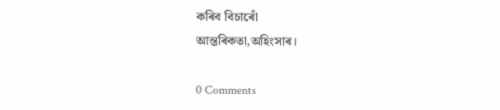কৰিব বিচাৰোঁ
আন্তৰিকতা,অহিংসাৰ।

0 Comments